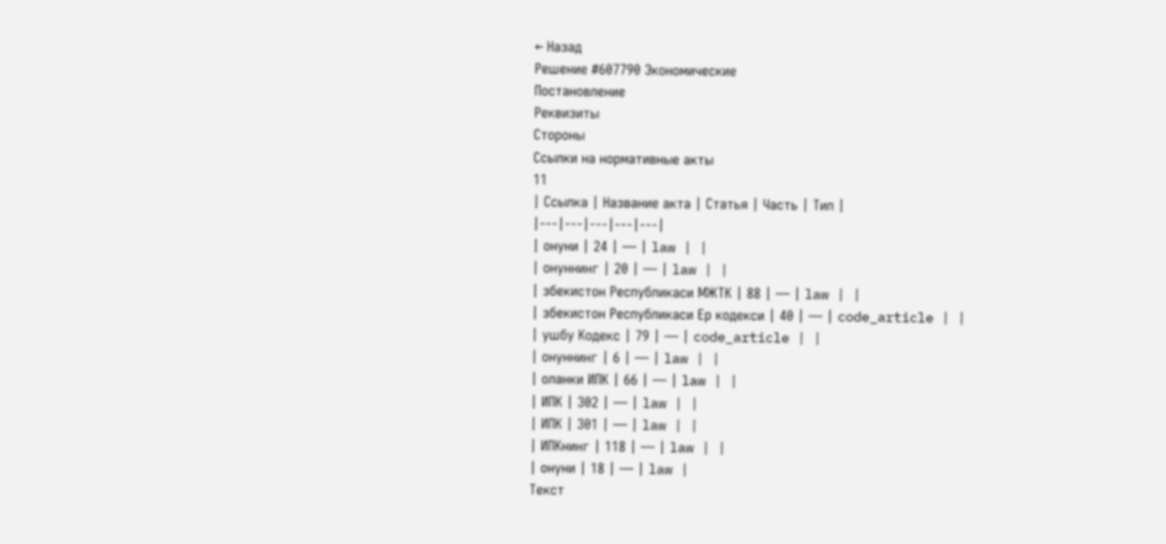← Назад
Решение #607790 Экономические
Постановление
Реквизиты
Стороны
Ссылки на нормативные акты
11
| Ссылка | Название акта | Статья | Часть | Тип |
|---|---|---|---|---|
| онуни | 24 | — | law | |
| онуннинг | 20 | — | law | |
| збекистон Республикаси МЖТК | 88 | — | law | |
| збекистон Республикаси Ер кодекси | 40 | — | code_article | |
| ушбу Кодекс | 79 | — | code_article | |
| онуннинг | 6 | — | law | |
| оланки ИПК | 66 | — | law | |
| ИПК | 302 | — | law | |
| ИПК | 301 | — | law | |
| ИПКнинг | 118 | — | law | |
| онуни | 18 | — | law |
Текст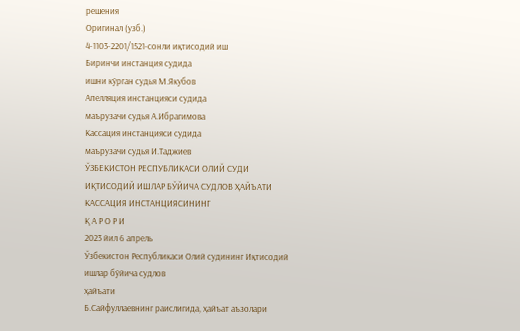решения
Оригинал (узб.)
4-1103-2201/1521-сонли иқтисодий иш
Биринчи инстанция судида
ишни кўрган судья М.Якубов
Апелляция инстанцияси судида
маърузачи судья А.Ибрагимова
Кассация инстанцияси судида
маърузачи судья И.Таджиев
ЎЗБЕКИСТОН РЕСПУБЛИКАСИ ОЛИЙ СУДИ
ИҚТИСОДИЙ ИШЛАР БЎЙИЧА СУДЛОВ ҲАЙЪАТИ
КАССАЦИЯ ИНСТАНЦИЯСИНИНГ
Қ А Р О Р И
2023 йил 6 апрель
Ўзбекистон Республикаси Олий судининг Иқтисодий ишлар бўйича судлов
ҳайъати
Б.Сайфуллаевнинг раислигида, ҳайъат аъзолари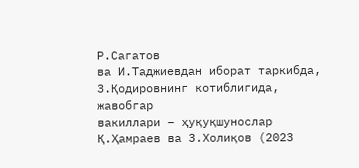Р.Сагатов
ва И.Таджиевдан иборат таркибда, З.Қодировнинг котиблигида, жавобгар
вакиллари – ҳуқуқшунослар Қ.Ҳамраев ва З.Холиқов (2023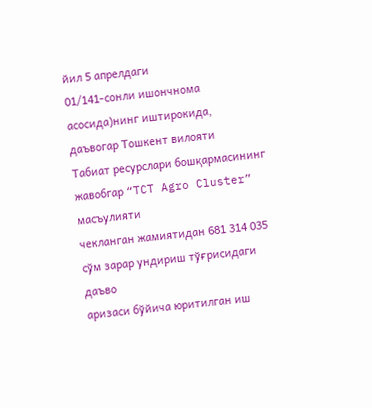йил 5 апрелдаги
01/141-сонли ишончнома асосида)нинг иштирокида, даъвогар Тошкент вилояти
Табиат ресурслари бошқармасининг жавобгар “TCT Agro Cluster” масъулияти
чекланган жамиятидан 681 314 035 сўм зарар ундириш тўғрисидаги даъво
аризаси бўйича юритилган иш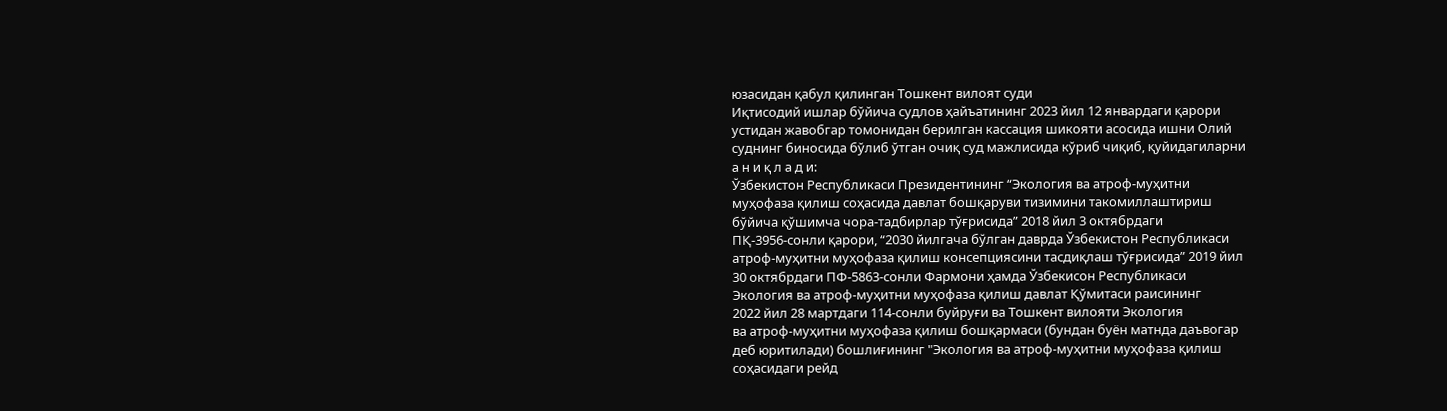юзасидан қабул қилинган Тошкент вилоят суди
Иқтисодий ишлар бўйича судлов ҳайъатининг 2023 йил 12 январдаги қарори
устидан жавобгар томонидан берилган кассация шикояти асосида ишни Олий
суднинг биносида бўлиб ўтган очиқ суд мажлисида кўриб чиқиб, қуйидагиларни
а н и қ л а д и:
Ўзбекистон Республикаси Президентининг “Экология ва атроф-муҳитни
муҳофаза қилиш соҳасида давлат бошқаруви тизимини такомиллаштириш
бўйича қўшимча чора-тадбирлар тўғрисида” 2018 йил 3 октябрдаги
ПҚ-3956-сонли қарори, “2030 йилгача бўлган даврда Ўзбекистон Республикаси
атроф-муҳитни муҳофаза қилиш консепциясини тасдиқлаш тўғрисида” 2019 йил
30 октябрдаги ПФ-5863-сонли Фармони ҳамда Ўзбекисон Республикаси
Экология ва атроф-муҳитни муҳофаза қилиш давлат Қўмитаси раисининг
2022 йил 28 мартдаги 114-сонли буйруғи ва Тошкент вилояти Экология
ва атроф-муҳитни муҳофаза қилиш бошқармаси (бундан буён матнда даъвогар
деб юритилади) бошлиғининг "Экология ва атроф-муҳитни муҳофаза қилиш
соҳасидаги рейд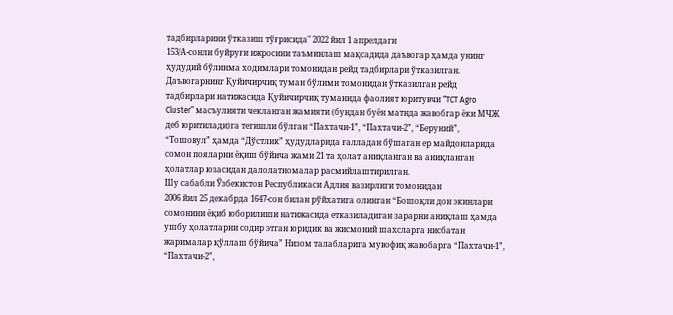тадбирларини ўтказиш тўғрисида" 2022 йил 1 апрелдаги
153/А-сонли буйруғи ижросини таъминлаш мақсадида даъвогар ҳамда унинг
ҳудудий бўлинма ходимлари томонидан рейд тадбирлари ўтказилган.
Даъвогарнинг Қуйичирчиқ туман бўлими томонидан ўтказилган рейд
тадбирлари натижасида Қуйичирчиқ туманида фаолият юритувчи “TCT Agro
Cluster” масъулияти чекланган жамияти (бундан буён матнда жавобгар ёки МЧЖ
деб юритилади)га тегишли бўлган “Пахтачи-1”, “Пахтачи-2”, “Беруний”,
“Тошовул” ҳамда “Дўстлик” ҳудудларида ғалладан бўшаган ер майдонларида
сомон пояларни ёқиш бўйича жами 21 та ҳолат аниқланган ва аниқланган
ҳолатлар юзасидан далолатномалар расмийлаштирилган.
Шу сабабли Ўзбекистон Республикаси Адлия вазирлиги томонидан
2006 йил 25 декабрда 1647-сон билан рўйхатига олинган “Бошоқли дон экинлари
сомонини ёқиб юборилиши натижасида етказиладиган зарарни аниқлаш ҳамда
ушбу ҳолатларни содир этган юридик ва жисмоний шахсларга нисбатан
жарималар қўллаш бўйича” Низом талабларига мувофиқ жавобарга “Пахтачи-1”,
“Пахтачи-2”,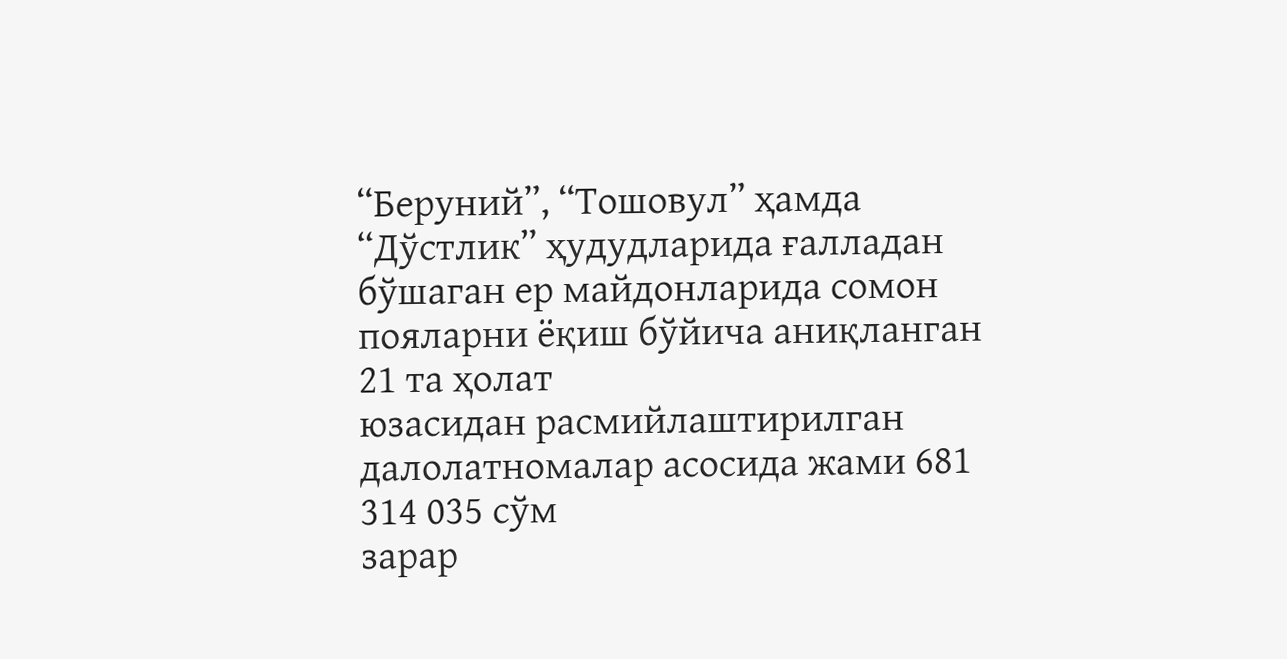“Беруний”, “Тошовул” ҳамда “Дўстлик” ҳудудларида ғалладан
бўшаган ер майдонларида сомон пояларни ёқиш бўйича аниқланган 21 та ҳолат
юзасидан расмийлаштирилган далолатномалар асосида жами 681 314 035 сўм
зарар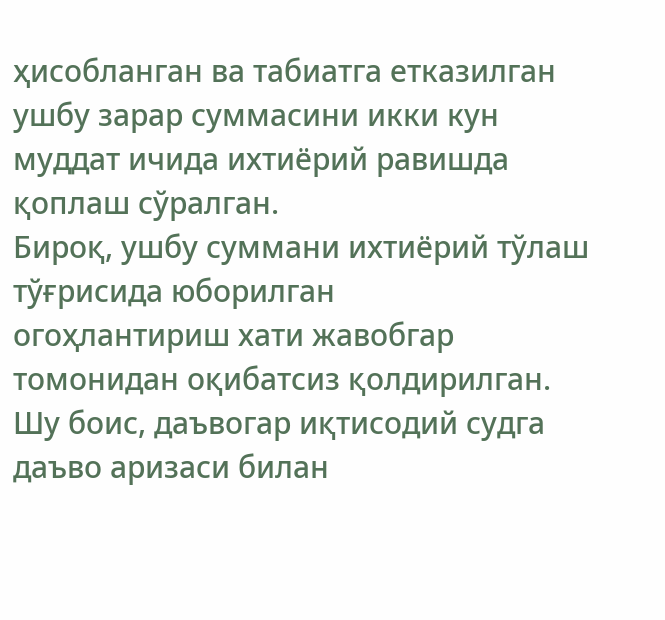ҳисобланган ва табиатга етказилган ушбу зарар суммасини икки кун
муддат ичида ихтиёрий равишда қоплаш сўралган.
Бироқ, ушбу суммани ихтиёрий тўлаш тўғрисида юборилган
огоҳлантириш хати жавобгар томонидан оқибатсиз қолдирилган.
Шу боис, даъвогар иқтисодий судга даъво аризаси билан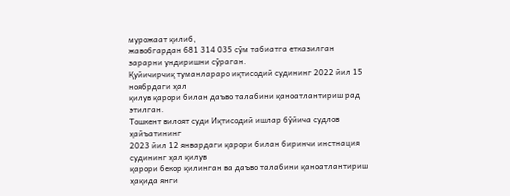мурожаат қилиб,
жавобгардан 681 314 035 сўм табиатга етказилган зарарни ундиришни сўраган.
Қуйичирчиқ туманлараро иқтисодий судининг 2022 йил 15 ноябрдаги ҳал
қилув қарори билан даъво талабини қаноатлантириш рад этилган.
Тошкент вилоят суди Иқтисодий ишлар бўйича судлов ҳайъатининг
2023 йил 12 январдаги қарори билан биринчи инстнация судининг ҳал қилув
қарори бекор қилинган ва даъво талабини қаноатлантириш ҳақида янги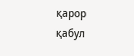қарор
қабул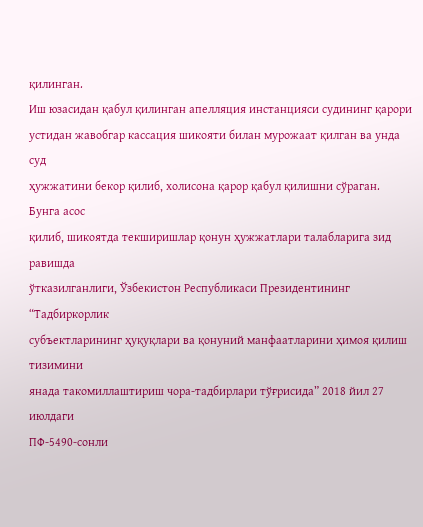қилинган.
Иш юзасидан қабул қилинган апелляция инстанцияси судининг қарори
устидан жавобгар кассация шикояти билан мурожаат қилган ва унда суд
ҳужжатини бекор қилиб, холисона қарор қабул қилишни сўраган. Бунга асос
қилиб, шикоятда текширишлар қонун ҳужжатлари талабларига зид равишда
ўтказилганлиги, Ўзбекистон Республикаси Президентининг “Тадбиркорлик
субъектларининг ҳуқуқлари ва қонуний манфаатларини ҳимоя қилиш тизимини
янада такомиллаштириш чора-тадбирлари тўғрисида” 2018 йил 27 июлдаги
ПФ-5490-сонли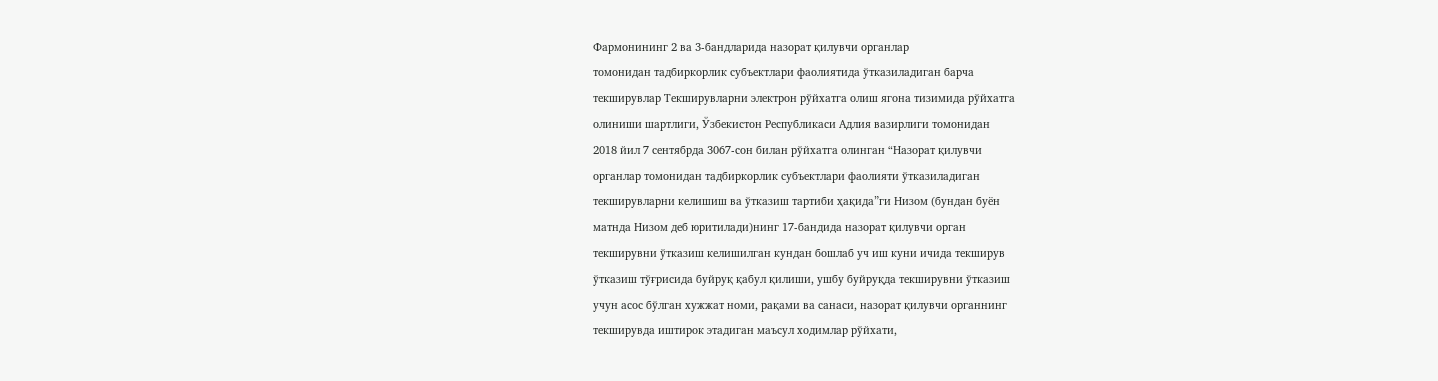Фармонининг 2 ва 3-бандларида назорат қилувчи органлар
томонидан тадбиркорлик субъектлари фаолиятида ўтказиладиган барча
текширувлар Текширувларни электрон рўйхатга олиш ягона тизимида рўйхатга
олиниши шартлиги, Ўзбекистон Республикаси Адлия вазирлиги томонидан
2018 йил 7 сентябрда 3067-сон билан рўйхатга олинган “Назорат қилувчи
органлар томонидан тадбиркорлик субъектлари фаолияти ўтказиладиган
текширувларни келишиш ва ўтказиш тартиби ҳақида”ги Низом (бундан буён
матнда Низом деб юритилади)нинг 17-бандида назорат қилувчи орган
текширувни ўтказиш келишилган кундан бошлаб уч иш куни ичида текширув
ўтказиш тўғрисида буйруқ қабул қилиши, ушбу буйруқда текширувни ўтказиш
учун асос бўлган хужжат номи, рақами ва санаси, назорат қилувчи органнинг
текширувда иштирок этадиган маъсул ходимлар рўйхати,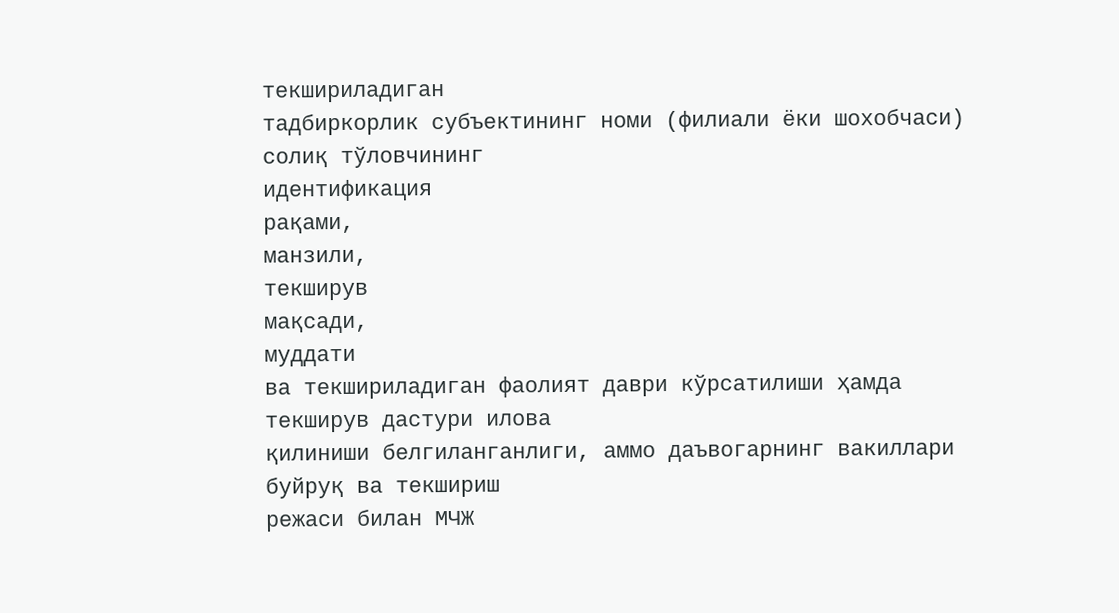текшириладиган
тадбиркорлик субъектининг номи (филиали ёки шохобчаси) солиқ тўловчининг
идентификация
рақами,
манзили,
текширув
мақсади,
муддати
ва текшириладиган фаолият даври кўрсатилиши ҳамда текширув дастури илова
қилиниши белгиланганлиги, аммо даъвогарнинг вакиллари буйруқ ва текшириш
режаси билан МЧЖ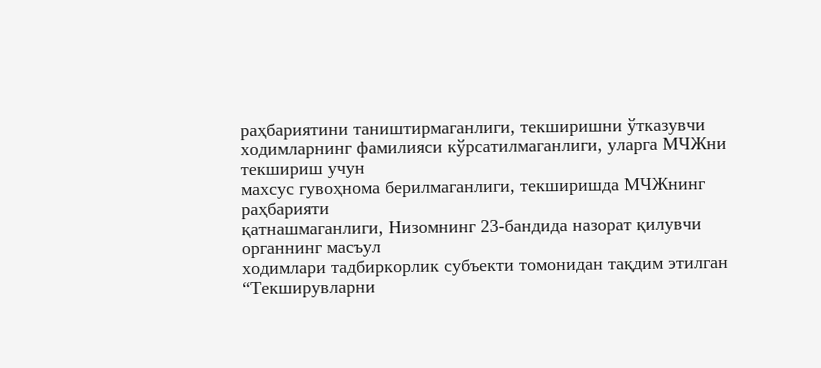раҳбариятини таништирмаганлиги, текширишни ўтказувчи
ходимларнинг фамилияси кўрсатилмаганлиги, уларга МЧЖни текшириш учун
махсус гувоҳнома берилмаганлиги, текширишда МЧЖнинг раҳбарияти
қатнашмаганлиги, Низомнинг 23-бандида назорат қилувчи органнинг масъул
ходимлари тадбиркорлик субъекти томонидан тақдим этилган “Текширувларни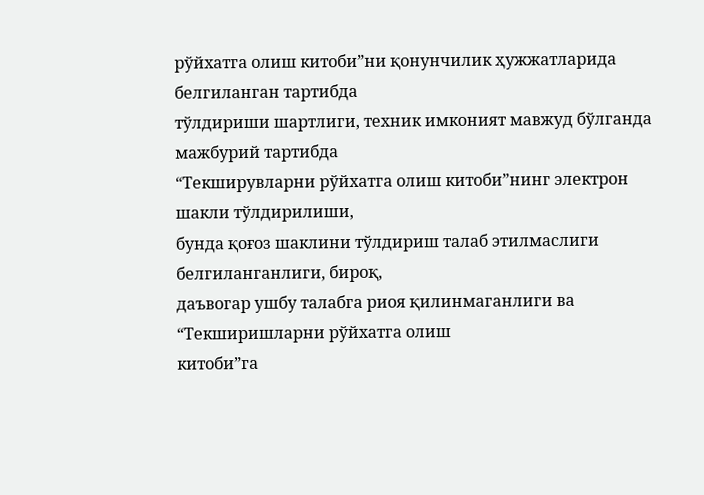рўйхатга олиш китоби”ни қонунчилик ҳужжатларида белгиланган тартибда
тўлдириши шартлиги, техник имконият мавжуд бўлганда мажбурий тартибда
“Текширувларни рўйхатга олиш китоби”нинг электрон шакли тўлдирилиши,
бунда қоғоз шаклини тўлдириш талаб этилмаслиги белгиланганлиги, бироқ,
даъвогар ушбу талабга риоя қилинмаганлиги ва “Текширишларни рўйхатга олиш
китоби”га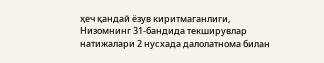ҳеч қандай ёзув киритмаганлиги, Низомнинг 31-бандида текширувлар
натижалари 2 нусхада далолатнома билан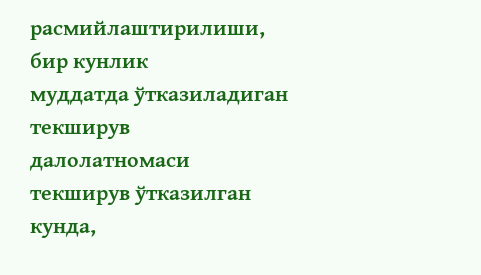расмийлаштирилиши, бир кунлик
муддатда ўтказиладиган текширув далолатномаси текширув ўтказилган кунда,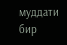муддати бир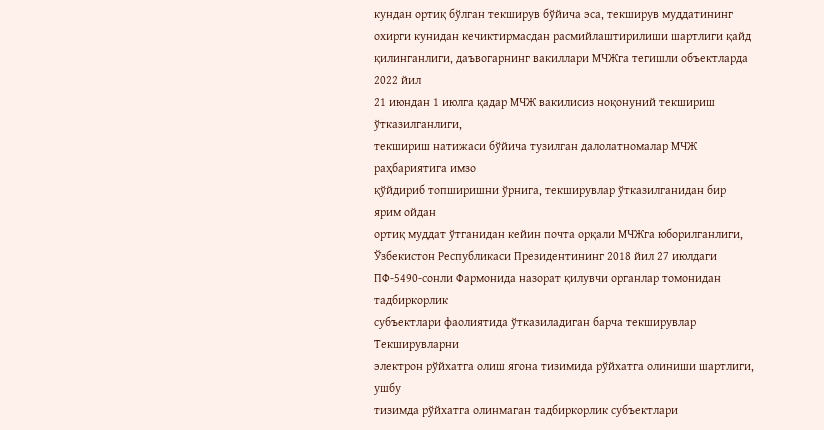кундан ортиқ бўлган текширув бўйича эса, текширув муддатининг
охирги кунидан кечиктирмасдан расмийлаштирилиши шартлиги қайд
қилинганлиги, даъвогарнинг вакиллари МЧЖга тегишли объектларда 2022 йил
21 июндан 1 июлга қадар МЧЖ вакилисиз ноқонуний текшириш ўтказилганлиги,
текшириш натижаси бўйича тузилган далолатномалар МЧЖ раҳбариятига имзо
қўйдириб топширишни ўрнига, текширувлар ўтказилганидан бир ярим ойдан
ортиқ муддат ўтганидан кейин почта орқали МЧЖга юборилганлиги,
Ўзбекистон Республикаси Президентининг 2018 йил 27 июлдаги
ПФ-5490-сонли Фармонида назорат қилувчи органлар томонидан тадбиркорлик
субъектлари фаолиятида ўтказиладиган барча текширувлар Текширувларни
электрон рўйхатга олиш ягона тизимида рўйхатга олиниши шартлиги, ушбу
тизимда рўйхатга олинмаган тадбиркорлик субъектлари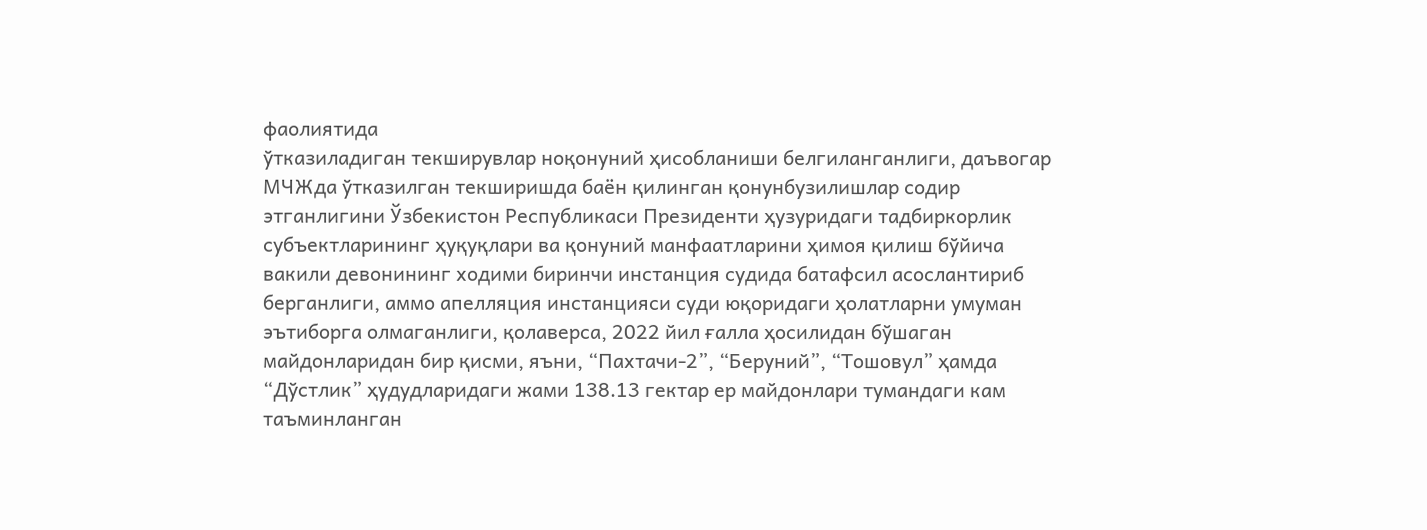фаолиятида
ўтказиладиган текширувлар ноқонуний ҳисобланиши белгиланганлиги, даъвогар
МЧЖда ўтказилган текширишда баён қилинган қонунбузилишлар содир
этганлигини Ўзбекистон Республикаси Президенти ҳузуридаги тадбиркорлик
субъектларининг ҳуқуқлари ва қонуний манфаатларини ҳимоя қилиш бўйича
вакили девонининг ходими биринчи инстанция судида батафсил асослантириб
берганлиги, аммо апелляция инстанцияси суди юқоридаги ҳолатларни умуман
эътиборга олмаганлиги, қолаверса, 2022 йил ғалла ҳосилидан бўшаган
майдонларидан бир қисми, яъни, “Пахтачи-2”, “Беруний”, “Тошовул” ҳамда
“Дўстлик” ҳудудларидаги жами 138.13 гектар ер майдонлари тумандаги кам
таъминланган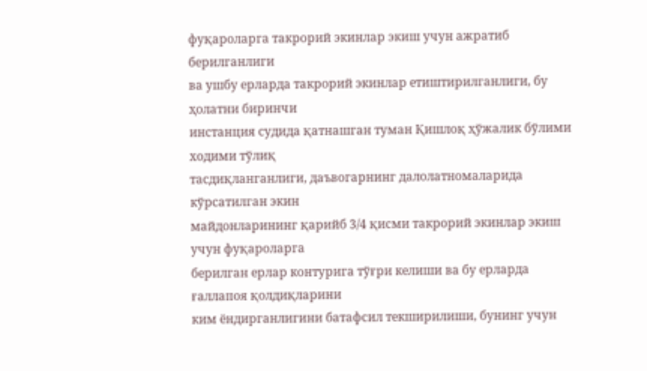фуқароларга такрорий экинлар экиш учун ажратиб берилганлиги
ва ушбу ерларда такрорий экинлар етиштирилганлиги, бу ҳолатни биринчи
инстанция судида қатнашган туман Қишлоқ ҳўжалик бўлими ходими тўлиқ
тасдиқланганлиги, даъвогарнинг далолатномаларида кўрсатилган экин
майдонларининг қарийб 3/4 қисми такрорий экинлар экиш учун фуқароларга
берилган ерлар контурига тўғри келиши ва бу ерларда ғаллапоя қолдиқларини
ким ёндирганлигини батафсил текширилиши, бунинг учун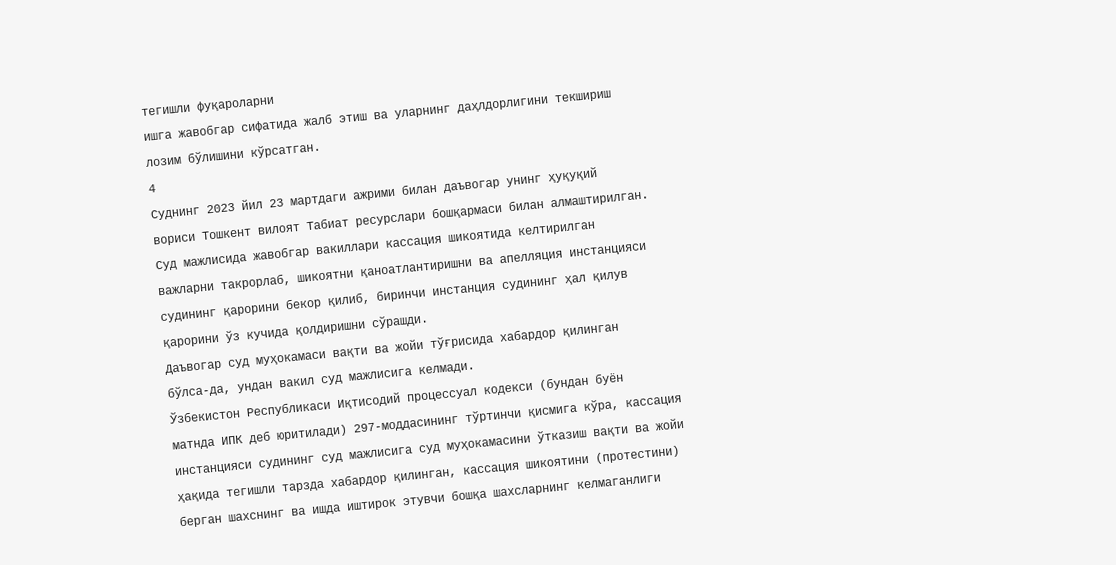тегишли фуқароларни
ишга жавобгар сифатида жалб этиш ва уларнинг даҳлдорлигини текшириш
лозим бўлишини кўрсатган.
4
Суднинг 2023 йил 23 мартдаги ажрими билан даъвогар унинг ҳуқуқий
вориси Тошкент вилоят Табиат ресурслари бошқармаси билан алмаштирилган.
Суд мажлисида жавобгар вакиллари кассация шикоятида келтирилган
важларни такрорлаб, шикоятни қаноатлантиришни ва апелляция инстанцияси
судининг қарорини бекор қилиб, биринчи инстанция судининг ҳал қилув
қарорини ўз кучида қолдиришни сўрашди.
Даъвогар суд муҳокамаси вақти ва жойи тўғрисида хабардор қилинган
бўлса-да, ундан вакил суд мажлисига келмади.
Ўзбекистон Республикаси Иқтисодий процессуал кодекси (бундан буён
матнда ИПК деб юритилади) 297-моддасининг тўртинчи қисмига кўра, кассация
инстанцияси судининг суд мажлисига суд муҳокамасини ўтказиш вақти ва жойи
ҳақида тегишли тарзда хабардор қилинган, кассация шикоятини (протестини)
берган шахснинг ва ишда иштирок этувчи бошқа шахсларнинг келмаганлиги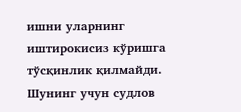ишни уларнинг иштирокисиз кўришга тўсқинлик қилмайди.
Шунинг учун судлов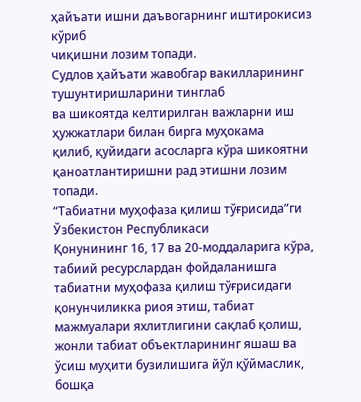ҳайъати ишни даъвогарнинг иштирокисиз кўриб
чиқишни лозим топади.
Судлов ҳайъати жавобгар вакилларининг тушунтиришларини тинглаб
ва шикоятда келтирилган важларни иш ҳужжатлари билан бирга муҳокама
қилиб, қуйидаги асосларга кўра шикоятни қаноатлантиришни рад этишни лозим
топади.
“Табиатни муҳофаза қилиш тўғрисида”ги Ўзбекистон Республикаси
Қонунининг 16, 17 ва 20-моддаларига кўра, табиий ресурслардан фойдаланишга
табиатни муҳофаза қилиш тўғрисидаги қонунчиликка риоя этиш, табиат
мажмуалари яхлитлигини сақлаб қолиш, жонли табиат объектларининг яшаш ва
ўсиш муҳити бузилишига йўл қўймаслик, бошқа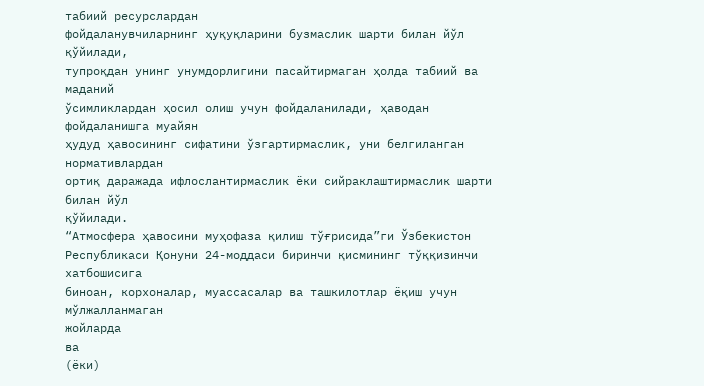табиий ресурслардан
фойдаланувчиларнинг ҳуқуқларини бузмаслик шарти билан йўл қўйилади,
тупроқдан унинг унумдорлигини пасайтирмаган ҳолда табиий ва маданий
ўсимликлардан ҳосил олиш учун фойдаланилади, ҳаводан фойдаланишга муайян
ҳудуд ҳавосининг сифатини ўзгартирмаслик, уни белгиланган нормативлардан
ортиқ даражада ифлослантирмаслик ёки сийраклаштирмаслик шарти билан йўл
қўйилади.
“Атмосфера ҳавосини муҳофаза қилиш тўғрисида”ги Ўзбекистон
Республикаси Қонуни 24-моддаси биринчи қисмининг тўққизинчи хатбошисига
биноан, корхоналар, муассасалар ва ташкилотлар ёқиш учун мўлжалланмаган
жойларда
ва
(ёки)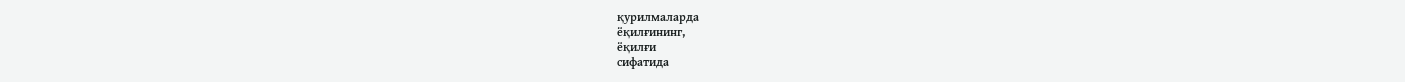қурилмаларда
ёқилғининг,
ёқилғи
сифатида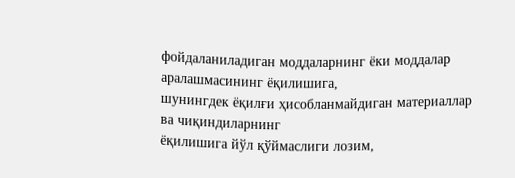фойдаланиладиган моддаларнинг ёки моддалар аралашмасининг ёқилишига,
шунингдек ёқилғи ҳисобланмайдиган материаллар ва чиқиндиларнинг
ёқилишига йўл қўймаслиги лозим,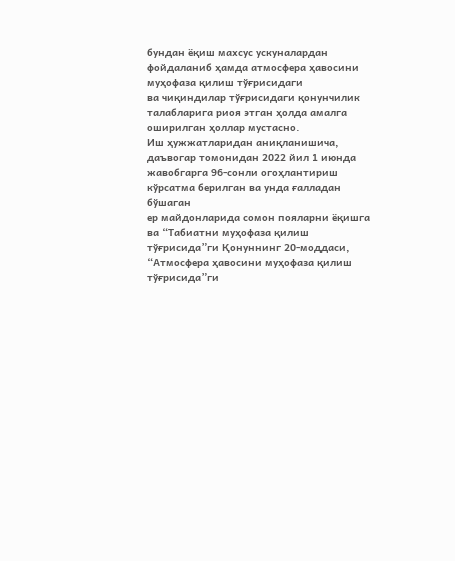бундан ёқиш махсус ускуналардан
фойдаланиб ҳамда атмосфера ҳавосини муҳофаза қилиш тўғрисидаги
ва чиқиндилар тўғрисидаги қонунчилик талабларига риоя этган ҳолда амалга
оширилган ҳоллар мустасно.
Иш ҳужжатларидан аниқланишича, даъвогар томонидан 2022 йил 1 июнда
жавобгарга 96-сонли огоҳлантириш кўрсатма берилган ва унда ғалладан бўшаган
ер майдонларида сомон пояларни ёқишга ва “Табиатни муҳофаза қилиш
тўғрисида”ги Қонуннинг 20-моддаси, “Атмосфера ҳавосини муҳофаза қилиш
тўғрисида”ги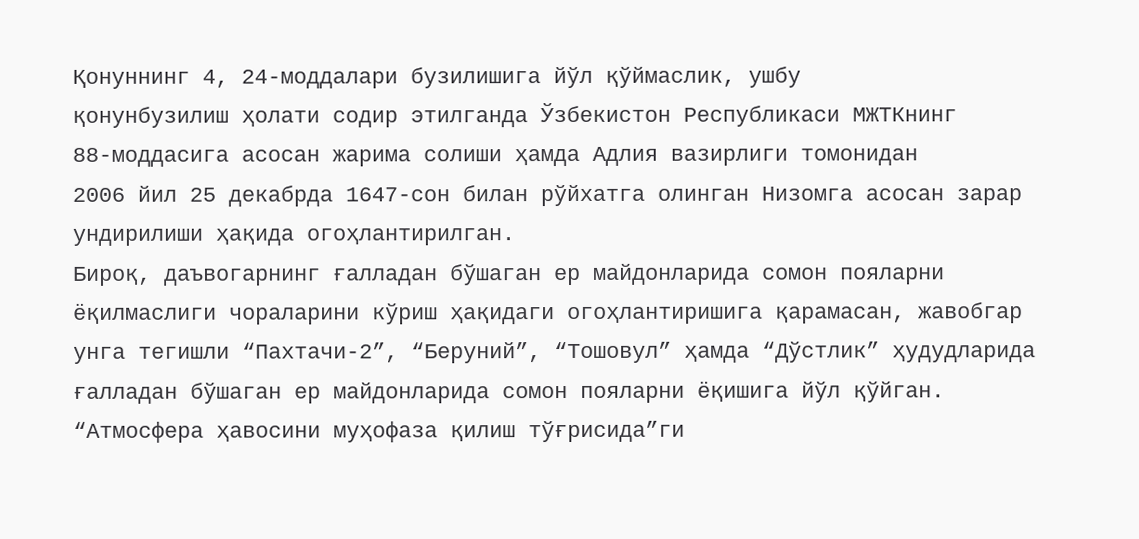Қонуннинг 4, 24-моддалари бузилишига йўл қўймаслик, ушбу
қонунбузилиш ҳолати содир этилганда Ўзбекистон Республикаси МЖТКнинг
88-моддасига асосан жарима солиши ҳамда Адлия вазирлиги томонидан
2006 йил 25 декабрда 1647-сон билан рўйхатга олинган Низомга асосан зарар
ундирилиши ҳақида огоҳлантирилган.
Бироқ, даъвогарнинг ғалладан бўшаган ер майдонларида сомон пояларни
ёқилмаслиги чораларини кўриш ҳақидаги огоҳлантиришига қарамасан, жавобгар
унга тегишли “Пахтачи-2”, “Беруний”, “Тошовул” ҳамда “Дўстлик” ҳудудларида
ғалладан бўшаган ер майдонларида сомон пояларни ёқишига йўл қўйган.
“Атмосфера ҳавосини муҳофаза қилиш тўғрисида”ги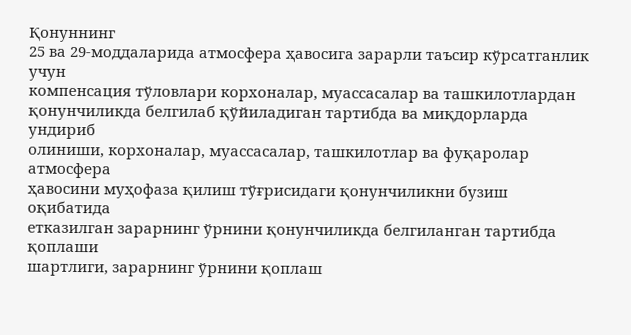Қонуннинг
25 ва 29-моддаларида атмосфера ҳавосига зарарли таъсир кўрсатганлик учун
компенсация тўловлари корхоналар, муассасалар ва ташкилотлардан
қонунчиликда белгилаб қўйиладиган тартибда ва миқдорларда ундириб
олиниши, корхоналар, муассасалар, ташкилотлар ва фуқаролар атмосфера
ҳавосини муҳофаза қилиш тўғрисидаги қонунчиликни бузиш оқибатида
етказилган зарарнинг ўрнини қонунчиликда белгиланган тартибда қоплаши
шартлиги, зарарнинг ўрнини қоплаш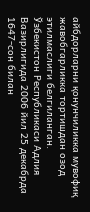айбдорларни қонунчиликка мувофиқ
жавобгарликка тортишдан озод этилмаслиги белгиланган.
Ўзбекистон Республикаси Адлия Вазирлигида 2006 йил 25 декабрда
1647-сон билан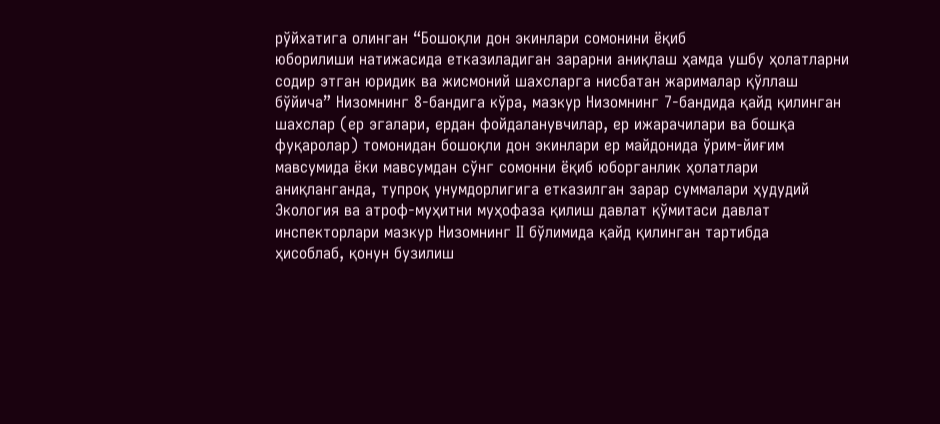рўйхатига олинган “Бошоқли дон экинлари сомонини ёқиб
юборилиши натижасида етказиладиган зарарни аниқлаш ҳамда ушбу ҳолатларни
содир этган юридик ва жисмоний шахсларга нисбатан жарималар қўллаш
бўйича” Низомнинг 8-бандига кўра, мазкур Низомнинг 7-бандида қайд қилинган
шахслар (ер эгалари, ердан фойдаланувчилар, ер ижарачилари ва бошқа
фуқаролар) томонидан бошоқли дон экинлари ер майдонида ўрим-йиғим
мавсумида ёки мавсумдан сўнг сомонни ёқиб юборганлик ҳолатлари
аниқланганда, тупроқ унумдорлигига етказилган зарар суммалари ҳудудий
Экология ва атроф-муҳитни муҳофаза қилиш давлат қўмитаси давлат
инспекторлари мазкур Низомнинг II бўлимида қайд қилинган тартибда
ҳисоблаб, қонун бузилиш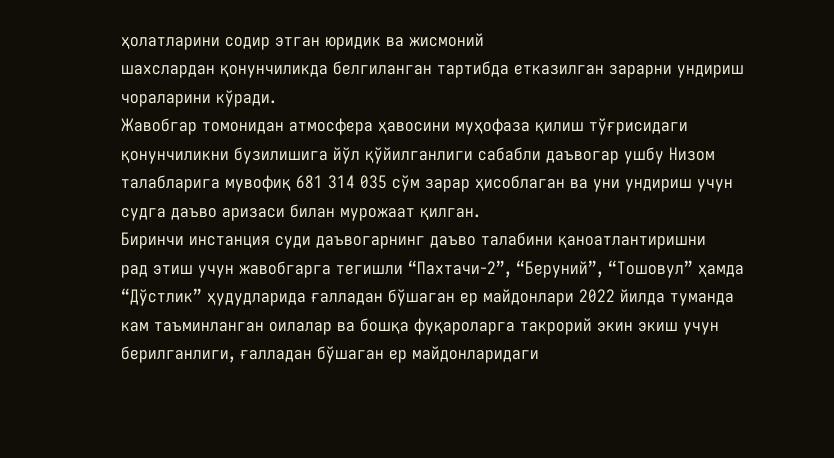ҳолатларини содир этган юридик ва жисмоний
шахслардан қонунчиликда белгиланган тартибда етказилган зарарни ундириш
чораларини кўради.
Жавобгар томонидан атмосфера ҳавосини муҳофаза қилиш тўғрисидаги
қонунчиликни бузилишига йўл қўйилганлиги сабабли даъвогар ушбу Низом
талабларига мувофиқ 681 314 035 сўм зарар ҳисоблаган ва уни ундириш учун
судга даъво аризаси билан мурожаат қилган.
Биринчи инстанция суди даъвогарнинг даъво талабини қаноатлантиришни
рад этиш учун жавобгарга тегишли “Пахтачи-2”, “Беруний”, “Тошовул” ҳамда
“Дўстлик” ҳудудларида ғалладан бўшаган ер майдонлари 2022 йилда туманда
кам таъминланган оилалар ва бошқа фуқароларга такрорий экин экиш учун
берилганлиги, ғалладан бўшаган ер майдонларидаги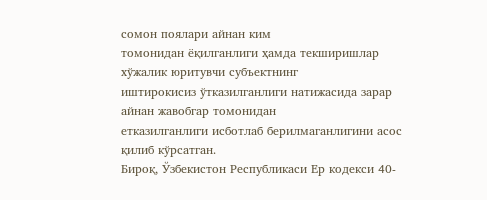сомон поялари айнан ким
томонидан ёқилганлиги ҳамда текширишлар хўжалик юритувчи субъектнинг
иштирокисиз ўтказилганлиги натижасида зарар айнан жавобгар томонидан
етказилганлиги исботлаб берилмаганлигини асос қилиб кўрсатган.
Бироқ, Ўзбекистон Республикаси Ер кодекси 40-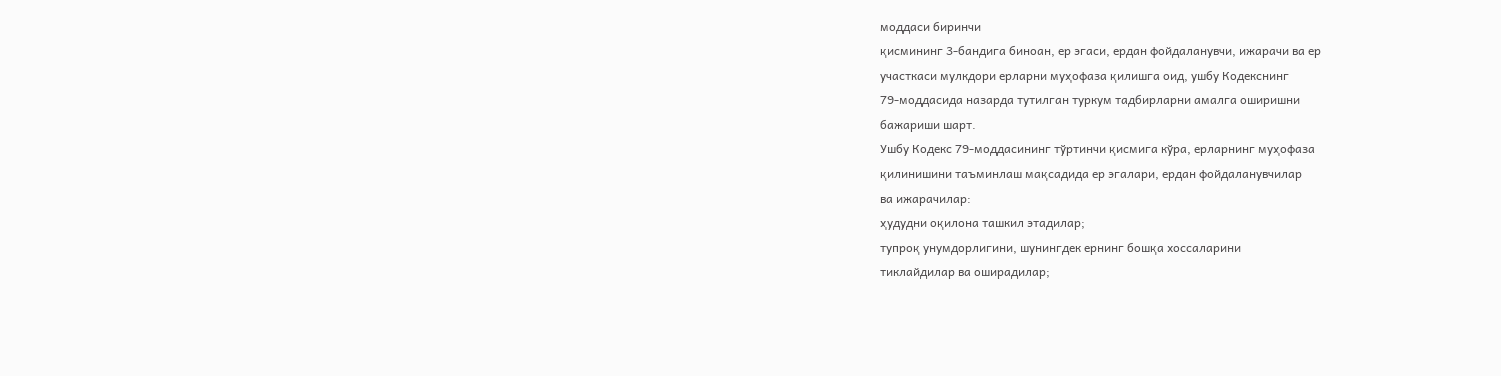моддаси биринчи
қисмининг 3-бандига биноан, ер эгаси, ердан фойдаланувчи, ижарачи ва ер
участкаси мулкдори ерларни муҳофаза қилишга оид, ушбу Кодекснинг
79-моддасида назарда тутилган туркум тадбирларни амалга оширишни
бажариши шарт.
Ушбу Кодекс 79-моддасининг тўртинчи қисмига кўра, ерларнинг муҳофаза
қилинишини таъминлаш мақсадида ер эгалари, ердан фойдаланувчилар
ва ижарачилар:
ҳудудни оқилона ташкил этадилар;
тупроқ унумдорлигини, шунингдек ернинг бошқа хоссаларини
тиклайдилар ва оширадилар;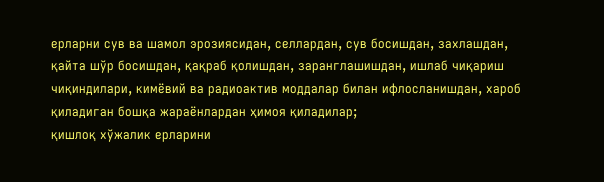ерларни сув ва шамол эрозиясидан, селлардан, сув босишдан, захлашдан,
қайта шўр босишдан, қақраб қолишдан, заранглашишдан, ишлаб чиқариш
чиқиндилари, кимёвий ва радиоактив моддалар билан ифлосланишдан, хароб
қиладиган бошқа жараёнлардан ҳимоя қиладилар;
қишлоқ хўжалик ерларини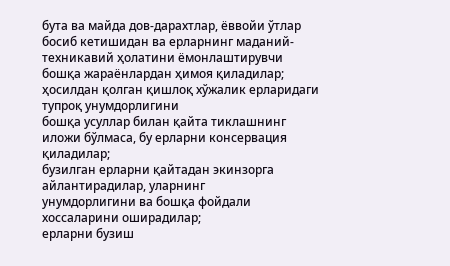бута ва майда дов-дарахтлар, ёввойи ўтлар
босиб кетишидан ва ерларнинг маданий-техникавий ҳолатини ёмонлаштирувчи
бошқа жараёнлардан ҳимоя қиладилар;
ҳосилдан қолган қишлоқ хўжалик ерларидаги тупроқ унумдорлигини
бошқа усуллар билан қайта тиклашнинг иложи бўлмаса, бу ерларни консервация
қиладилар;
бузилган ерларни қайтадан экинзорга айлантирадилар, уларнинг
унумдорлигини ва бошқа фойдали хоссаларини оширадилар;
ерларни бузиш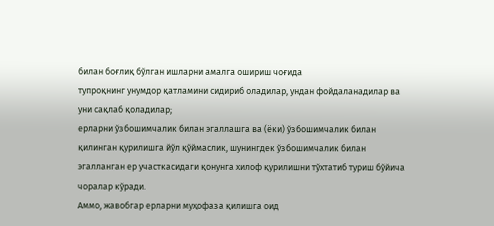билан боғлиқ бўлган ишларни амалга ошириш чоғида
тупроқнинг унумдор қатламини сидириб оладилар, ундан фойдаланадилар ва
уни сақлаб қоладилар;
ерларни ўзбошимчалик билан эгаллашга ва (ёки) ўзбошимчалик билан
қилинган қурилишга йўл қўймаслик, шунингдек ўзбошимчалик билан
эгалланган ер участкасидаги қонунга хилоф қурилишни тўхтатиб туриш бўйича
чоралар кўради.
Аммо, жавобгар ерларни муҳофаза қилишга оид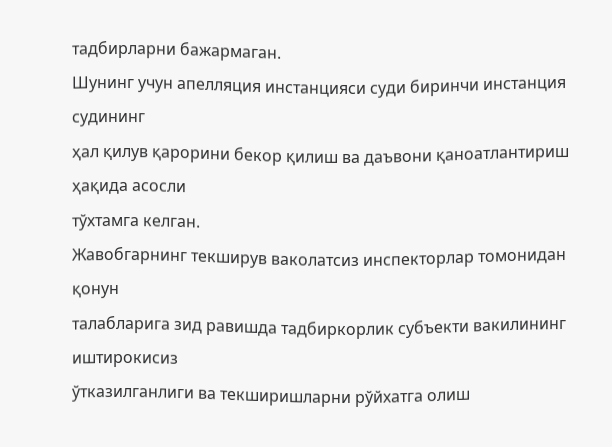тадбирларни бажармаган.
Шунинг учун апелляция инстанцияси суди биринчи инстанция судининг
ҳал қилув қарорини бекор қилиш ва даъвони қаноатлантириш ҳақида асосли
тўхтамга келган.
Жавобгарнинг текширув ваколатсиз инспекторлар томонидан қонун
талабларига зид равишда тадбиркорлик субъекти вакилининг иштирокисиз
ўтказилганлиги ва текширишларни рўйхатга олиш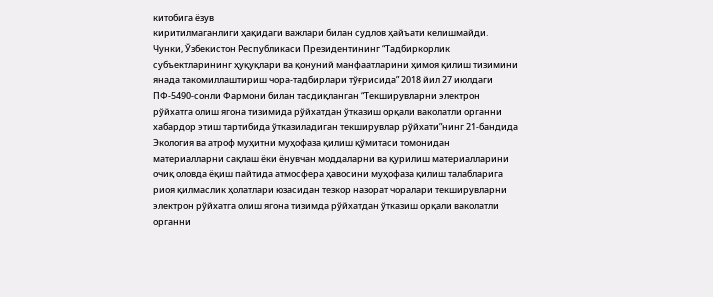китобига ёзув
киритилмаганлиги ҳақидаги важлари билан судлов ҳайъати келишмайди.
Чунки, Ўзбекистон Республикаси Президентининг “Тадбиркорлик
субъектларининг ҳуқуқлари ва қонуний манфаатларини ҳимоя қилиш тизимини
янада такомиллаштириш чора-тадбирлари тўғрисида” 2018 йил 27 июлдаги
ПФ-5490-сонли Фармони билан тасдиқланган “Текширувларни электрон
рўйхатга олиш ягона тизимида рўйхатдан ўтказиш орқали ваколатли органни
хабардор этиш тартибида ўтказиладиган текширувлар рўйхати”нинг 21-бандида
Экология ва атроф муҳитни муҳофаза қилиш қўмитаси томонидан
материалларни сақлаш ёки ёнувчан моддаларни ва қурилиш материалларини
очиқ оловда ёқиш пайтида атмосфера ҳавосини муҳофаза қилиш талабларига
риоя қилмаслик ҳолатлари юзасидан тезкор назорат чоралари текширувларни
электрон рўйхатга олиш ягона тизимда рўйхатдан ўтказиш орқали ваколатли
органни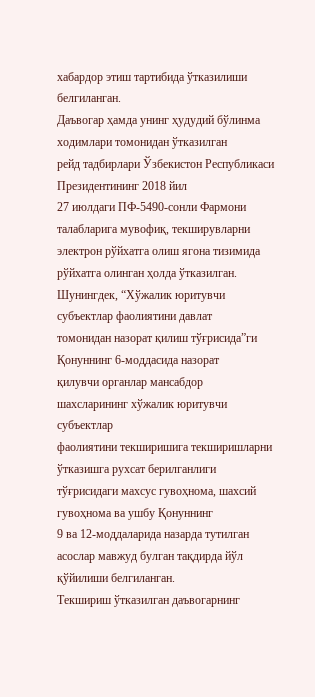хабардор этиш тартибида ўтказилиши белгиланган.
Даъвогар ҳамда унинг ҳудудий бўлинма ходимлари томонидан ўтказилган
рейд тадбирлари Ўзбекистон Республикаси Президентининг 2018 йил
27 июлдаги ПФ-5490-сонли Фармони талабларига мувофиқ, текширувларни
электрон рўйхатга олиш ягона тизимида рўйхатга олинган ҳолда ўтказилган.
Шунингдек, “Хўжалик юритувчи субъектлар фаолиятини давлат
томонидан назорат қилиш тўғрисида”ги Қонуннинг 6-моддасида назорат
қилувчи органлар мансабдор шахсларининг хўжалик юритувчи субъектлар
фаолиятини текширишига текширишларни ўтказишга рухсат берилганлиги
тўғрисидаги махсус гувоҳнома, шахсий гувоҳнома ва ушбу Қонуннинг
9 ва 12-моддаларида назарда тутилган асослар мавжуд булган тақдирда йўл
қўйилиши белгиланган.
Текшириш ўтказилган даъвогарнинг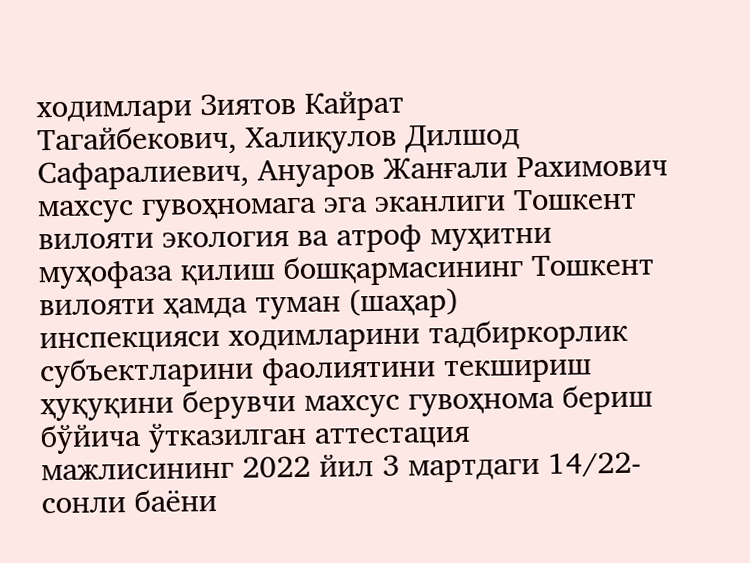ходимлари Зиятов Кайрат
Тагайбекович, Халиқулов Дилшод Сафаралиевич, Ануаров Жанғали Рахимович
махсус гувоҳномага эга эканлиги Тошкент вилояти экология ва атроф муҳитни
муҳофаза қилиш бошқармасининг Тошкент вилояти ҳамда туман (шаҳар)
инспекцияси ходимларини тадбиркорлик субъектларини фаолиятини текшириш
ҳуқуқини берувчи махсус гувоҳнома бериш бўйича ўтказилган аттестация
мажлисининг 2022 йил 3 мартдаги 14/22-сонли баёни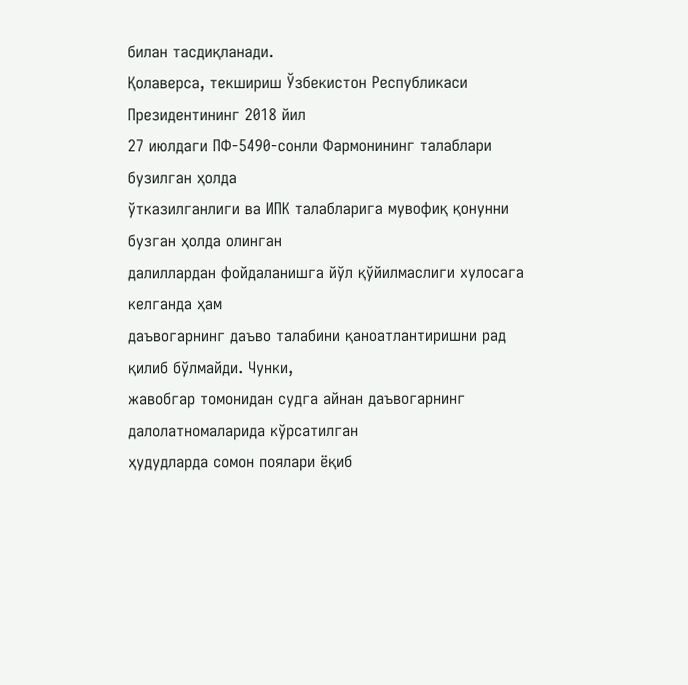билан тасдиқланади.
Қолаверса, текшириш Ўзбекистон Республикаси Президентининг 2018 йил
27 июлдаги ПФ-5490-сонли Фармонининг талаблари бузилган ҳолда
ўтказилганлиги ва ИПК талабларига мувофиқ қонунни бузган ҳолда олинган
далиллардан фойдаланишга йўл қўйилмаслиги хулосага келганда ҳам
даъвогарнинг даъво талабини қаноатлантиришни рад қилиб бўлмайди. Чунки,
жавобгар томонидан судга айнан даъвогарнинг далолатномаларида кўрсатилган
ҳудудларда сомон поялари ёқиб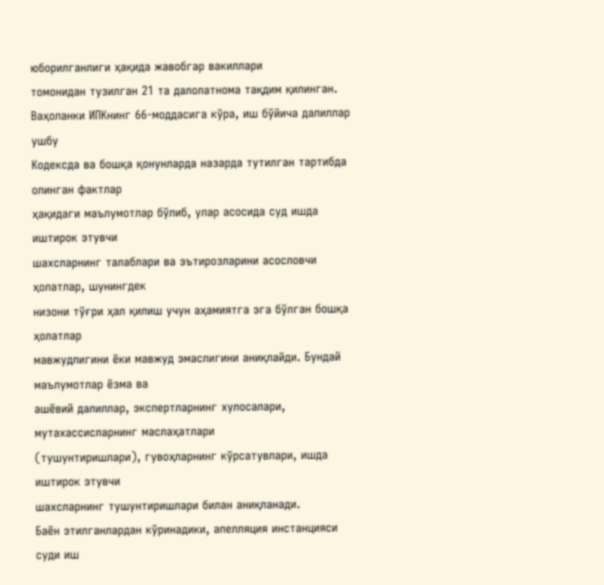юборилганлиги ҳақида жавобгар вакиллари
томонидан тузилган 21 та далолатнома тақдим қилинган.
Ваҳоланки ИПКнинг 66-моддасига кўра, иш бўйича далиллар ушбу
Кодексда ва бошқа қонунларда назарда тутилган тартибда олинган фактлар
ҳақидаги маълумотлар бўлиб, улар асосида суд ишда иштирок этувчи
шахсларнинг талаблари ва эътирозларини асословчи ҳолатлар, шунингдек
низони тўғри ҳал қилиш учун аҳамиятга эга бўлган бошқа ҳолатлар
мавжудлигини ёки мавжуд эмаслигини аниқлайди. Бундай маълумотлар ёзма ва
ашёвий далиллар, экспертларнинг хулосалари, мутахассисларнинг маслаҳатлари
(тушунтиришлари), гувоҳларнинг кўрсатувлари, ишда иштирок этувчи
шахсларнинг тушунтиришлари билан аниқланади.
Баён этилганлардан кўринадики, апелляция инстанцияси суди иш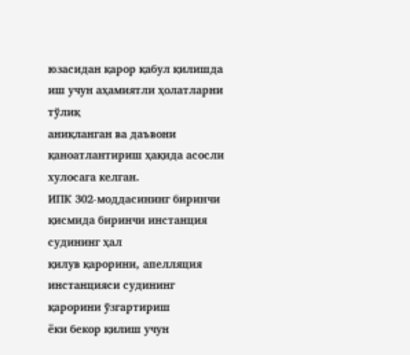юзасидан қарор қабул қилишда иш учун аҳамиятли ҳолатларни тўлиқ
аниқланган ва даъвони қаноатлантириш ҳақида асосли хулосага келган.
ИПК 302-моддасининг биринчи қисмида биринчи инстанция судининг ҳал
қилув қарорини, апелляция инстанцияси судининг қарорини ўзгартириш
ёки бекор қилиш учун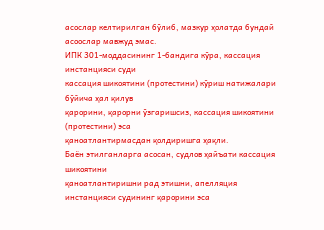асослар келтирилган бўлиб, мазкур ҳолатда бундай
асоослар мавжуд эмас.
ИПК 301-моддасининг 1-бандига кўра, кассация инстанцияси суди
кассация шикоятини (протестини) кўриш натижалари бўйича ҳал қилув
қарорини, қарорни ўзгаришсиз, кассация шикоятини (протестини) эса
қаноатлантирмасдан қолдиришга ҳақли.
Баён этилганларга асосан, судлов ҳайъати кассация шикоятини
қаноатлантиришни рад этишни, апелляция инстанцияси судининг қарорини эса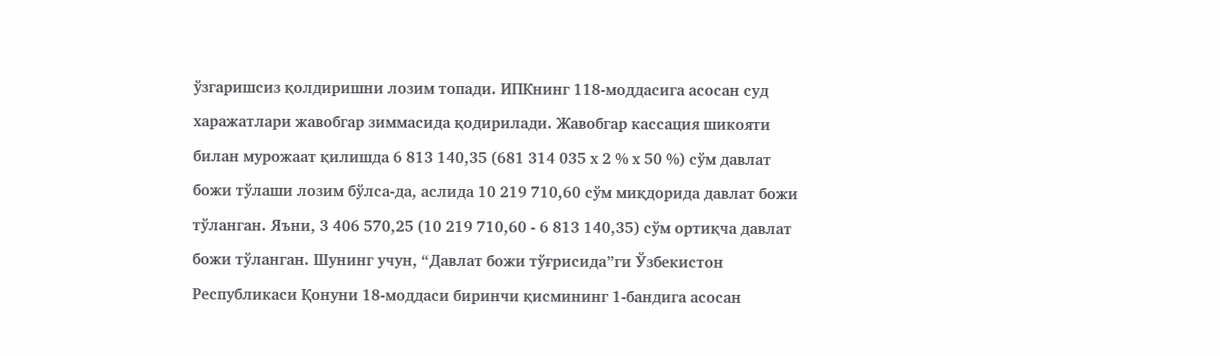ўзгаришсиз қолдиришни лозим топади. ИПКнинг 118-моддасига асосан суд
харажатлари жавобгар зиммасида қодирилади. Жавобгар кассация шикояти
билан мурожаат қилишда 6 813 140,35 (681 314 035 х 2 % х 50 %) сўм давлат
божи тўлаши лозим бўлса-да, аслида 10 219 710,60 сўм миқдорида давлат божи
тўланган. Яъни, 3 406 570,25 (10 219 710,60 - 6 813 140,35) сўм ортиқча давлат
божи тўланган. Шунинг учун, “Давлат божи тўғрисида”ги Ўзбекистон
Республикаси Қонуни 18-моддаси биринчи қисмининг 1-бандига асосан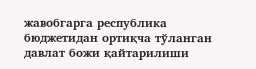жавобгарга республика бюджетидан ортиқча тўланган давлат божи қайтарилиши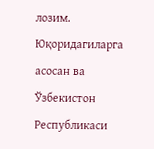лозим.
Юқоридагиларга асосан ва Ўзбекистон Республикаси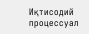Иқтисодий
процессуал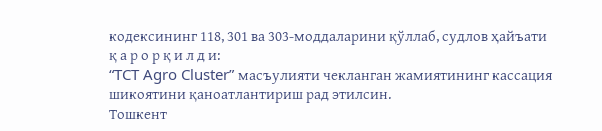кодексининг 118, 301 ва 303-моддаларини қўллаб, судлов ҳайъати
қ а р о р қ и л д и:
“TCT Agro Cluster” масъулияти чекланган жамиятининг кассация
шикоятини қаноатлантириш рад этилсин.
Тошкент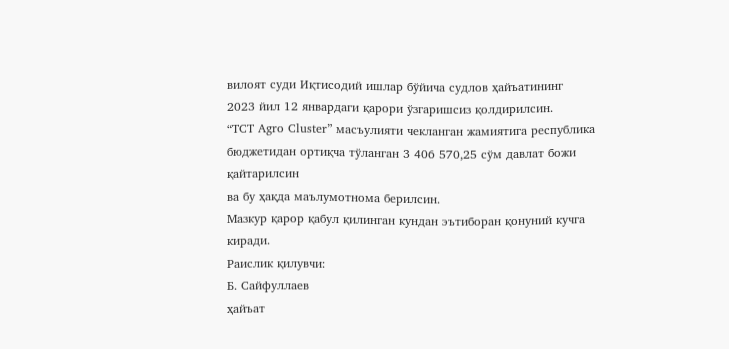вилоят суди Иқтисодий ишлар бўйича судлов ҳайъатининг
2023 йил 12 январдаги қарори ўзгаришсиз қолдирилсин.
“TCT Agro Cluster” масъулияти чекланган жамиятига республика
бюджетидан ортиқча тўланган 3 406 570,25 сўм давлат божи қайтарилсин
ва бу ҳақда маълумотнома берилсин.
Мазкур қарор қабул қилинган кундан эътиборан қонуний кучга киради.
Раислик қилувчи:
Б. Сайфуллаев
ҳайъат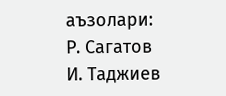аъзолари:
Р. Сагатов
И. Таджиев